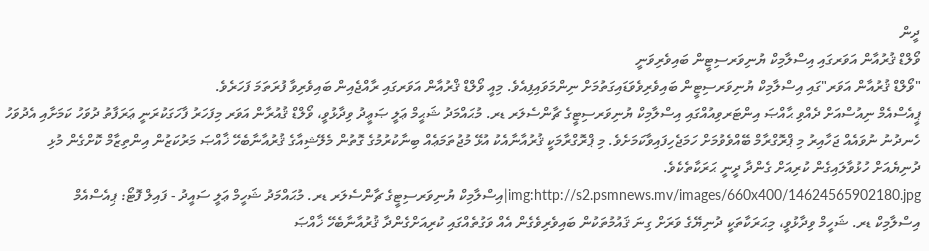ދީން
ވޯލްޑް ޤުރުއާން އަވަރގައި އިސްލާމިކް ޔުނިވަރސިޓީން ބައިވެރިވަނީ
"ވޯލްޑް ޤުރުއާން އަވަރ"ގައި އިސްލާމިކް ޔުނިވަރސިޓީން ބައިވެރިވެވަޑައިގަތުމަށް ނިންމަވައިފިއެވެ. މިއީ ވޯލްޑް ޤްރުއާން އަވަރގައި ރާއްޖެއިން ބައިވެރިވާ ފުރަތަމަ ފަހަރެވެ.
ޕީއެސްއެމް ނިއުސްއަށް ދެއްވި ޙާއްޞަ އިންޓަރވިއުއްގައި އިސްލާމިކް ޔުނިވަރސިޓީގެ ޗާންސެލަރ ޑރ. މުޙައްމަދު ޝަޙީމް ޢަލީ ޞަޢީދު ވިދާޅުވީ، ވޯލްޑް ޤުއުރާން އަވަރ މިފަހަރު ފާހަގަކުރަނީ ޢަރަފާތު ދުވަހު ކަމަށާއި އެދުވަހު ހެނދުނު ނުވައެއް ޖަހާއިރު މި ޕްރޮގްރާމް ބޭއްވެވުމަށް ހަމަޖެހިފައިވާކަމަށެވެ. މި ޕްރޮގްރާމަކީ ޤުރުއާނާއެކު އުޅޭ މުޖުތަމަޢެއް ބިނާކުރުމުގެ ގޮތުން މެލޭޝިއާގެ ޤުރުއާނާބެހޭ ޚާއްޞަ މަރުކަޒުން އިންތިޒާމް ކޮށްގެން މުޅި ދުނިޔެއަށް ހުޅުވާލައިގެން ކުރިއަށް ގެންދާ ދީނީ ޙަރަކާތެކެވެ.
img:http://s2.psmnews.mv/images/660x400/14624565902180.jpg|އިސްލާމިކް ޔުނިވަރސިޓީގެ ޗާންސެލަރ ޑރ. މުޙައްމަދު ޝަހީމް ޢަލީ ސައީދު - ފައިލް ފޮޓޯ: ޕިއެސްއެމް
އިސްލާމިކް ޑރ. ޝަހީމް ވިދާޅުވީ، މިޙަރަކާތަކީ ދުނިޔޭގެ ވަރަށް ގިނަ ޤައުމުތަކުން ބައިވެރިވެގެން އެއް ވަގުތެއްގައި ކުރިއަށްގެންދާ ޤުރުއާނާބެހޭ ޚާއްޞަ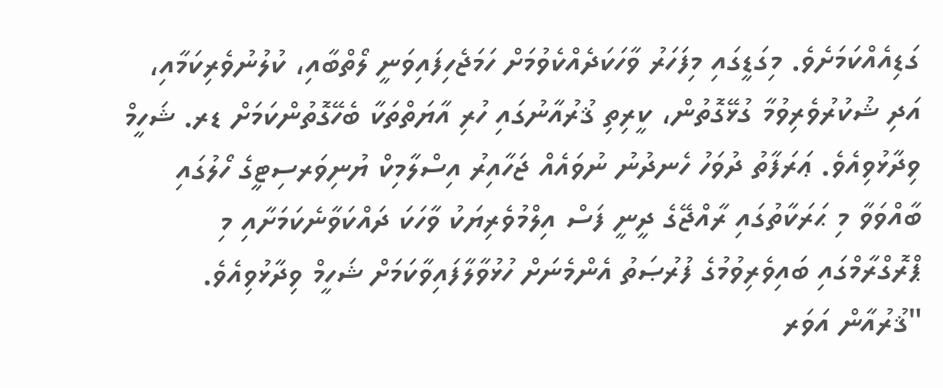ގަޑިއެއްކަމަށެވެ. މިގަޑީގައި މިފަހަރު ވާހަކަދެއްކެވުމަށް ހަމަޖެހިފައިވަނީ ލޯތްބާއި، ކުލުނުވެރިކަމާއި، އަދި ޝުކުރުވެރިވުމާ ގުޅޭގޮތުން، ކީރިތި ޤުރުއާނުގައި ހުރި އާޔަތްތަކާ ބެހޭގޮތުންކަމަށް ޑރ. ޝަހީމް ވިދާޅުވިއެވެ. ޢަރަފާތު ދުވަހު ހެނދުނު ނުވައެއް ޖަހާއިރު އިސްލާމިކް ޔުނިވަރސިޓީގެ ހޯލުގައި ބާއްވަވާ މި ޙަރަކާތުގައި ރާއްޖޭގެ ދީނީ ފަސް އިލްމުވެރިޔަކު ވާހަކަ ދައްކަވާނެކަމަށާއި މި ޕްރޮގްރާމްގައި ބައިވެރިވުމުގެ ފުރުޞަތު އެންމެނަށް ހުޅުވާލާފައިވާކަމަށް ޝަހީމް ވިދާޅުވިއެވެ.
"ޤުރުއާން އަވަރ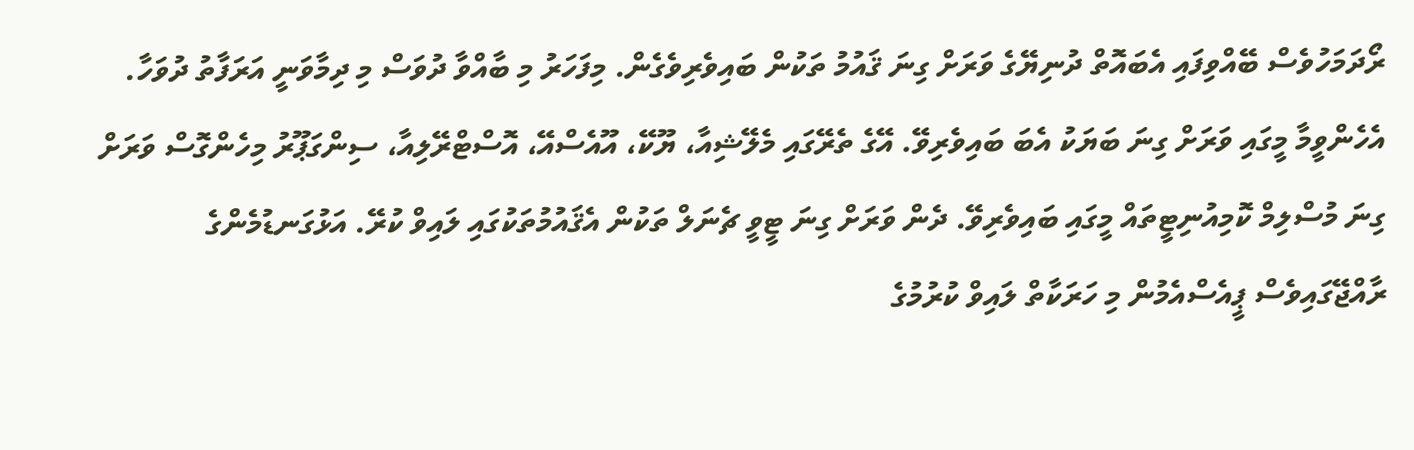ރޯދަމަހުވެސް ބޭއްވިފައި އެބައޮތް ދުނިޔޭގެ ވަރަށް ގިނަ ޤައުމު ތަކުން ބައިވެރިވެގެން. މިފަހަރު މި ބާއްވާ ދުވަސް މި ދިމާވަނީ އަރަފާތު ދުވަހާ. އެހެންވީމާ މީގައި ވަރަށް ގިނަ ބަޔަކު އެބަ ބައިވެރިވޭ. އޭގެ ތެރޭގައި މެލޭޝިއާ، ޔޫކޭ، އޫއެސްއޭ، އޮސްޓްރޭލިއާ، ސިންގަޕޫރު މިހެންގޮސް ވަރަށް ގިނަ މުސްލިމް ކޮމިއުނިޓީތައް މީގައި ބައިވެރިވޭ. ދެން ވަރަށް ގިނަ ޓީވީ ޗެނަލް ތަކުން އެޤައުމުތަކުގައި ލައިވް ކުރޭ. އަޅުގަނޑުމެންގެ ރާއްޖޭގައިވެސް ޕީއެސްއެމުން މި ހަރަކާތް ލައިވް ކުރުމުގެ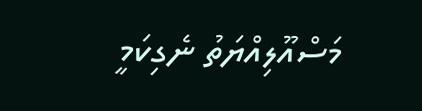މަސްއޫލިއްޔަތު ނެގިކަމީ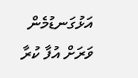އަޅުގަނޑުމެން ވަރަށް އުފާ ކުރާ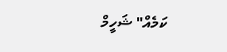ކަމެއް" ޝަހީމް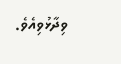ވިދާޅުވިއެވެ.